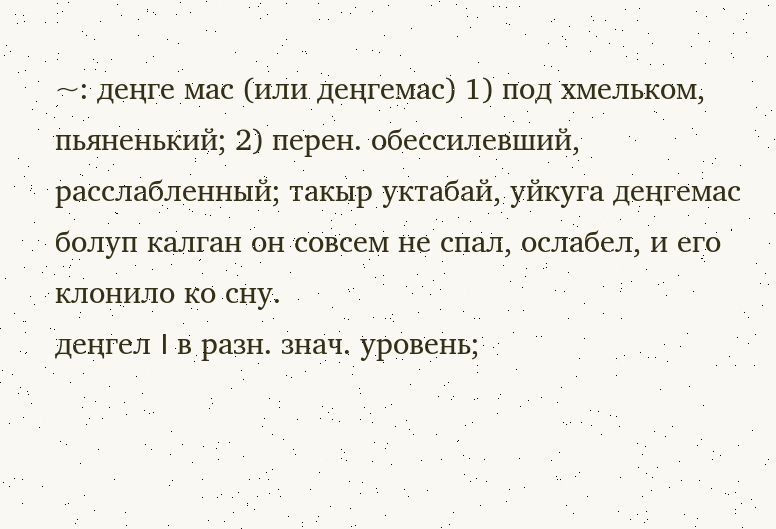~: деңге мас (или деңгемас) 1) под хмельком, пьяненький; 2) перен. обессилевший, расслабленный; такыр уктабай, уйкуга деңгемас болуп калган он совсем не спал, ослабел, и его клонило ко сну.
деңгел I в разн. знач. уровень;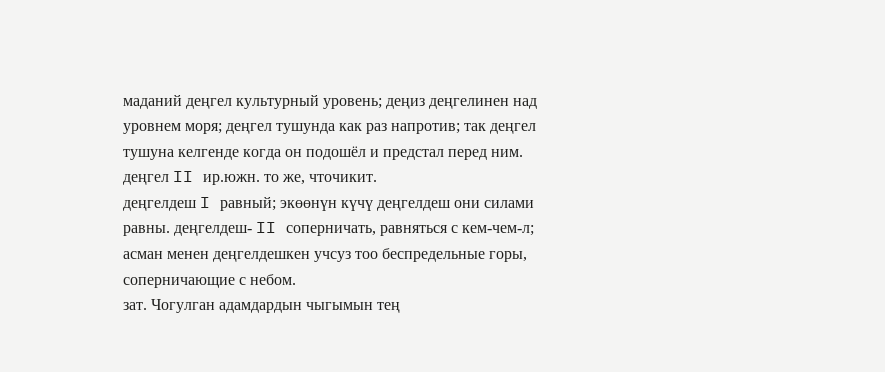маданий деңгел культурный уровень; деңиз деңгелинен над уровнем моря; деңгел тушунда как раз напротив; так деңгел тушуна келгенде когда он подошёл и предстал перед ним. деңгел II ир.южн. то же, чточикит.
деңгелдеш I равный; экөөнүн күчү деңгелдеш они силами равны. деңгелдеш- II соперничать, равняться с кем-чем-л; асман менен деңгелдешкен учсуз тоо беспредельные горы, соперничающие с небом.
зат. Чогулган адамдардын чыгымын тең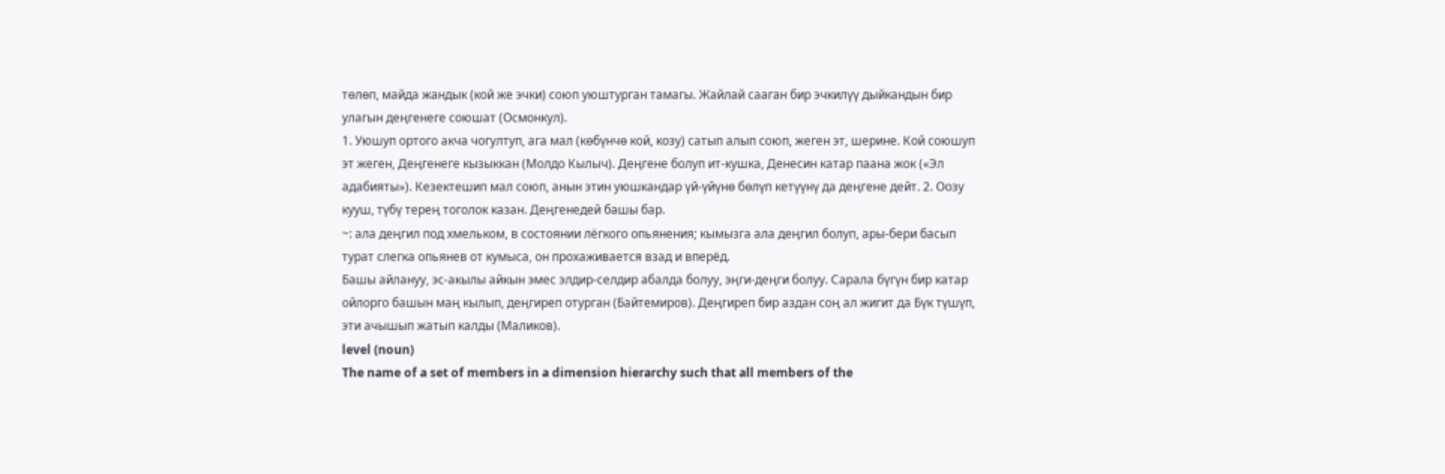төлөп, майда жандык (кой же эчки) союп уюштурган тамагы. Жайлай сааган бир эчкилүү дыйкандын бир улагын деңгенеге союшат (Осмонкул).
1. Уюшуп ортого акча чогултуп, ага мал (көбүнчө кой, козу) сатып алып союп, жеген эт, шерине. Кой союшуп эт жеген, Деңгенеге кызыккан (Молдо Кылыч). Деңгене болуп ит-кушка, Денесин катар паана жок («Эл адабияты»). Кезектешип мал союп, анын этин уюшкандар үй-үйүнө бөлүп кетүүнү да деңгене дейт. 2. Оозу кууш, түбү терең тоголок казан. Деңгенедей башы бар.
~: ала деңгил под хмельком, в состоянии лёгкого опьянения; кымызга ала деңгил болуп, ары-бери басып турат слегка опьянев от кумыса, он прохаживается взад и вперёд.
Башы айлануу, эс-акылы айкын эмес элдир-селдир абалда болуу, эңги-деңги болуу. Сарала бүгүн бир катар ойлорго башын маң кылып, деңгиреп отурган (Байтемиров). Деңгиреп бир аздан соң ал жигит да Бүк түшүп, эти ачышып жатып калды (Маликов).
level (noun)
The name of a set of members in a dimension hierarchy such that all members of the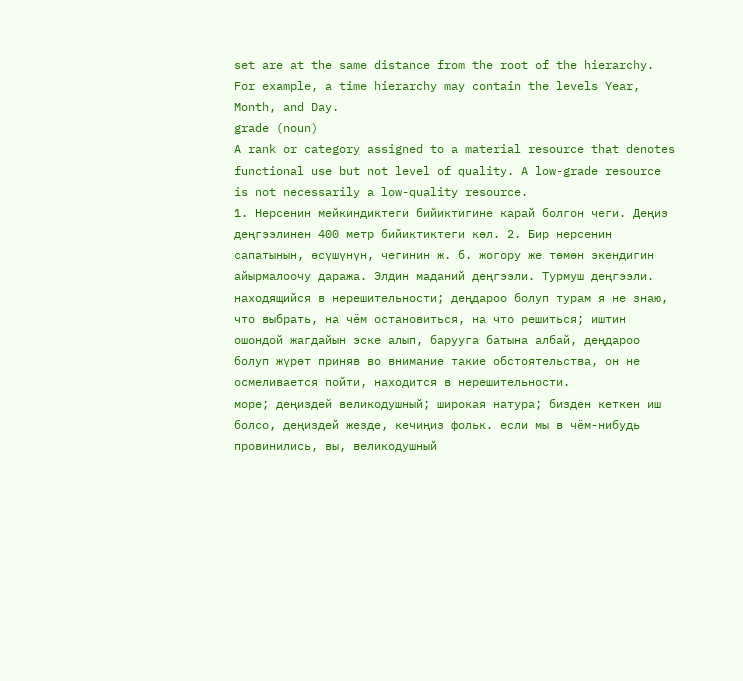set are at the same distance from the root of the hierarchy. For example, a time hierarchy may contain the levels Year, Month, and Day.
grade (noun)
A rank or category assigned to a material resource that denotes functional use but not level of quality. A low-grade resource is not necessarily a low-quality resource.
1. Нерсенин мейкиндиктеги бийиктигине карай болгон чеги. Деңиз деңгээлинен 400 метр бийиктиктеги көл. 2. Бир нерсенин сапатынын, өсүшүнүн, чегинин ж. б. жогору же төмөн экендигин айырмалоочу даража. Элдин маданий деңгээли. Турмуш деңгээли.
находящийся в нерешительности; деңдароо болуп турам я не знаю, что выбрать, на чём остановиться, на что решиться; иштин ошондой жагдайын эске алып, барууга батына албай, деңдароо болуп жүрөт приняв во внимание такие обстоятельства, он не осмеливается пойти, находится в нерешительности.
море; деңиздей великодушный; широкая натура; бизден кеткен иш болсо, деңиздей жезде, кечиңиз фольк. если мы в чём-нибудь провинились, вы, великодушный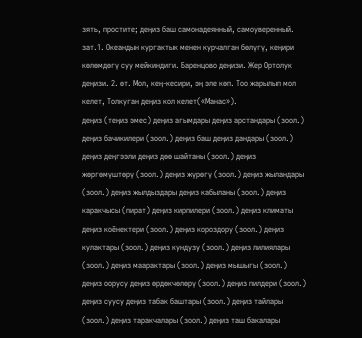зять, простите; деңиз баш самонадеянный, самоуверенный.
зат.1. Океандын кургактык менен курчалган бөлүгү, кеңири көлөмдөгү суу мейкиндиги. Баренцово деңизи. Жер Ортолук деңизи. 2. өт. Мол, кең-кесири, эң эле көп. Тоо жарылып мол келет, Толкуган деңиз кол келет(«Манас»).
деңиз (теңиз эмес) деңиз агымдары деңиз арстандары (зоол.) деңиз бачикилери (зоол.) деңиз баш деңиз дандары (зоол.) деңиз деңгээли деңиз дөө шайтаны (зоол.) деңиз жөргөмүштөрү (зоол.) деңиз жүрөгү (зоол.) деңиз жыландары (зоол.) деңиз жылдыздары деңиз кабыланы (зоол.) деңиз каракчысы (пират) деңиз кирпилери (зоол.) деңиз климаты деңиз коёнектери (зоол.) деңиз короздору (зоол.) деңиз кулактары (зоол.) деңиз кундузу (зоол.) деңиз лилиялары (зоол.) деңиз маарактары (зоол.) деңиз мышыгы (зоол.) деңиз оорусу деңиз өрдөкчөлөрү (зоол.) деңиз пилдери (зоол.) деңиз суусу деңиз табак баштары (зоол.) деңиз тайлары (зоол.) деңиз таракчалары (зоол.) деңиз таш бакалары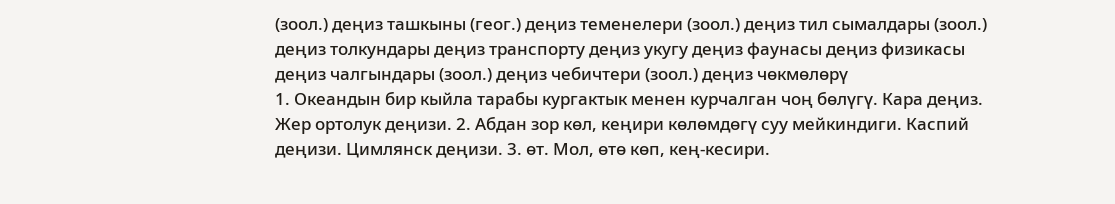(зоол.) деңиз ташкыны (геог.) деңиз теменелери (зоол.) деңиз тил сымалдары (зоол.) деңиз толкундары деңиз транспорту деңиз укугу деңиз фаунасы деңиз физикасы деңиз чалгындары (зоол.) деңиз чебичтери (зоол.) деңиз чөкмөлөрү
1. Океандын бир кыйла тарабы кургактык менен курчалган чоң бөлүгү. Кара деңиз. Жер ортолук деңизи. 2. Абдан зор көл, кеңири көлөмдөгү суу мейкиндиги. Каспий деңизи. Цимлянск деңизи. 3. өт. Мол, өтө көп, кең-кесири.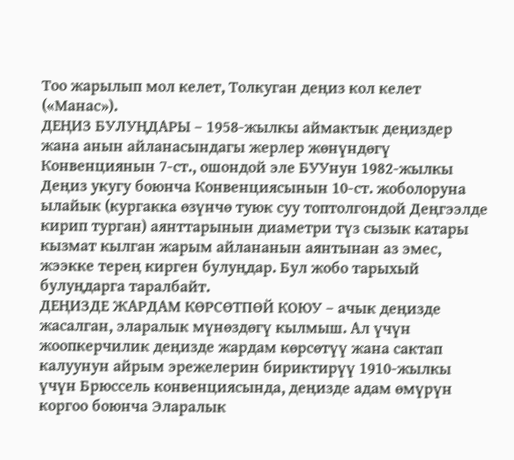Тоо жарылып мол келет, Толкуган деңиз кол келет («Манас»).
ДЕҢИЗ БУЛУҢДАРЫ – 1958-жылкы аймактык деңиздер жана анын айланасындагы жерлер жөнүндөгү Конвенциянын 7-ст., ошондой эле БУУнун 1982-жылкы Деңиз укугу боюнча Конвенциясынын 10-ст. жоболоруна ылайык (кургакка өзүнчө туюк суу топтолгондой Деңгээлде кирип турган) аянттарынын диаметри түз сызык катары кызмат кылган жарым айлананын аянтынан аз эмес, жээкке терең кирген булуңдар. Бул жобо тарыхый булуңдарга таралбайт.
ДЕҢИЗДЕ ЖАРДАМ КӨРСӨТПӨЙ КОЮУ – ачык деңизде жасалган, эларалык мүнөздөгү кылмыш. Ал үчүн жоопкерчилик деңизде жардам көрсөтүү жана сактап калуунун айрым эрежелерин бириктирүү 1910-жылкы үчүн Брюссель конвенциясында, деңизде адам өмүрүн коргоо боюнча Эларалык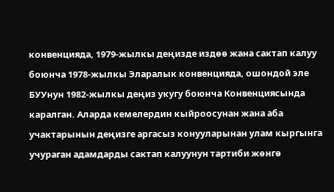конвенцияда, 1979-жылкы деңизде издөө жана сактап калуу боюнча 1978-жылкы Эларалык конвенцияда, ошондой эле БУУнун 1982-жылкы деңиз укугу боюнча Конвенциясында каралган. Аларда кемелердин кыйроосунан жана аба учактарынын деңизге аргасыз конууларынан улам кыргынга учураган адамдарды сактап калуунун тартиби жөнгө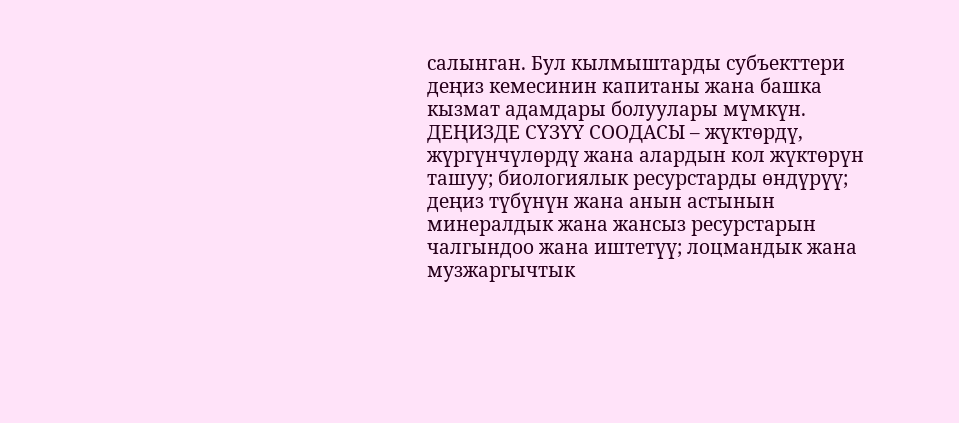салынган. Бул кылмыштарды субъекттери деңиз кемесинин капитаны жана башка кызмат адамдары болуулары мүмкүн.
ДЕҢИЗДЕ СҮЗҮҮ СООДАСЫ – жүктөрдү, жүргүнчүлөрдү жана алардын кол жүктөрүн ташуу; биологиялык ресурстарды өндүрүү; деңиз түбүнүн жана анын астынын минералдык жана жансыз ресурстарын чалгындоо жана иштетүү; лоцмандык жана музжаргычтык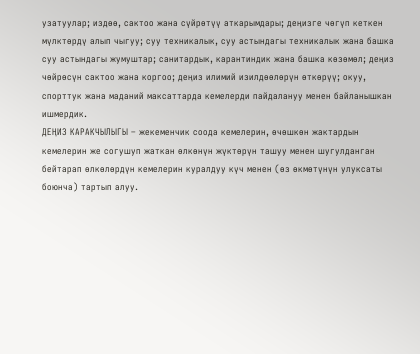узатуулар; издөө, сактоо жана сүйрөтүү аткарымдары; деңизге чөгүп кеткен мүлктөрдү алып чыгуу; суу техникалык, суу астындагы техникалык жана башка суу астындагы жумуштар; санитардык, карантиндик жана башка көзөмөл; деңиз чөйрөсүн сактоо жана коргоо; деңиз илимий изилдөөлөрүн өткөрүү; окуу, спорттук жана маданий максаттарда кемелерди пайдалануу менен байланышкан ишмердик.
ДЕҢИЗ КАРАКЧЫЛЫГЫ – жекеменчик соода кемелерин, өчөшкөн жактардын кемелерин же согушуп жаткан өлкөнүн жүктөрүн ташуу менен шугулданган бейтарап өлкөлөрдүн кемелерин куралдуу күч менен (өз өкмөтүнүн улуксаты боюнча) тартып алуу.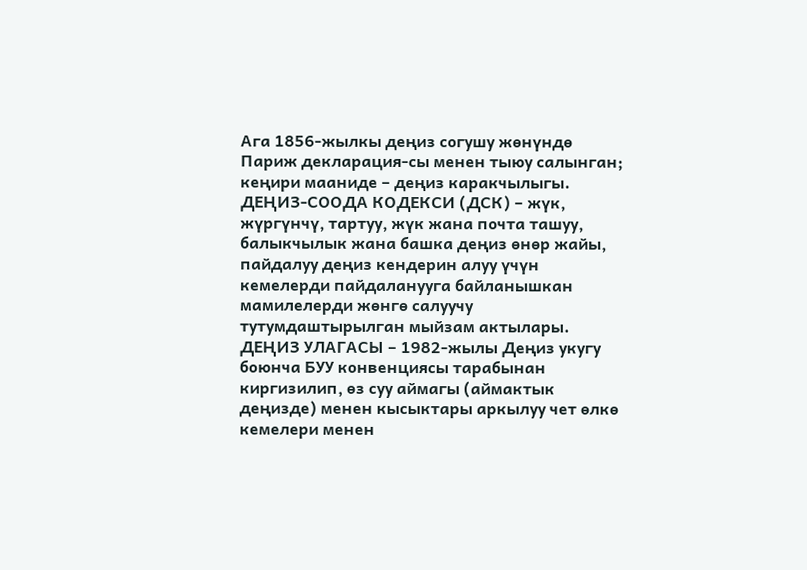Ага 1856-жылкы деңиз согушу жөнүндө Париж декларация-сы менен тыюу салынган; кеңири мааниде – деңиз каракчылыгы.
ДЕҢИЗ-СООДА КОДЕКСИ (ДСК) – жүк, жүргүнчү, тартуу, жүк жана почта ташуу, балыкчылык жана башка деңиз өнөр жайы, пайдалуу деңиз кендерин алуу үчүн кемелерди пайдаланууга байланышкан мамилелерди жөнгө салуучу тутумдаштырылган мыйзам актылары.
ДЕҢИЗ УЛАГАСЫ – 1982-жылы Деңиз укугу боюнча БУУ конвенциясы тарабынан киргизилип, өз суу аймагы (аймактык деңизде) менен кысыктары аркылуу чет өлкө кемелери менен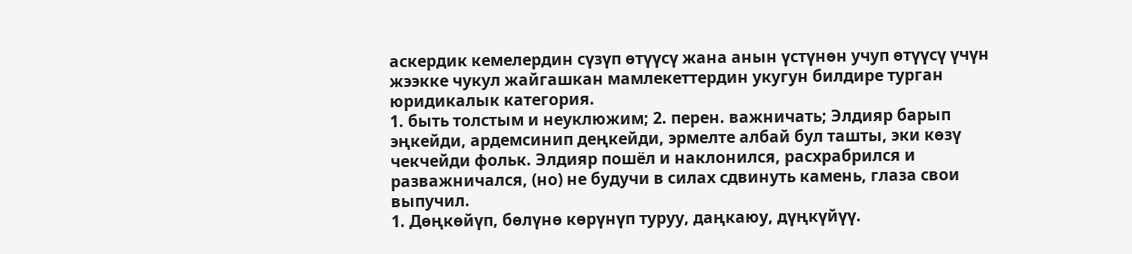аскердик кемелердин сүзүп өтүүсү жана анын үстүнөн учуп өтүүсү үчүн жээкке чукул жайгашкан мамлекеттердин укугун билдире турган юридикалык категория.
1. быть толстым и неуклюжим; 2. перен. важничать; Элдияр барып эңкейди, ардемсинип деңкейди, эрмелте албай бул ташты, эки көзү чекчейди фольк. Элдияр пошёл и наклонился, расхрабрился и разважничался, (но) не будучи в силах сдвинуть камень, глаза свои выпучил.
1. Дөңкөйүп, бөлүнө көрүнүп туруу, даңкаюу, дүңкүйүү.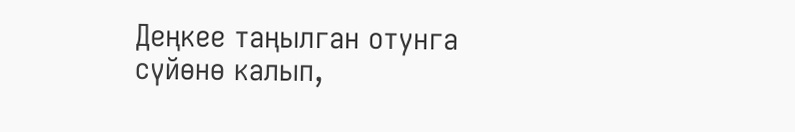Деңкее таңылган отунга сүйөнө калып,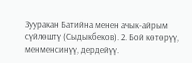Зууракан Батийна менен ачык-айрым сүйлөштү (Сыдыкбеков). 2. Бой көтөрүү, менменсинүү, дердейүү.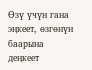Өзү үчүн гана эңкеет, өзгөнүн баарына деңкеет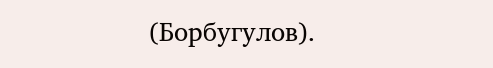(Борбугулов).